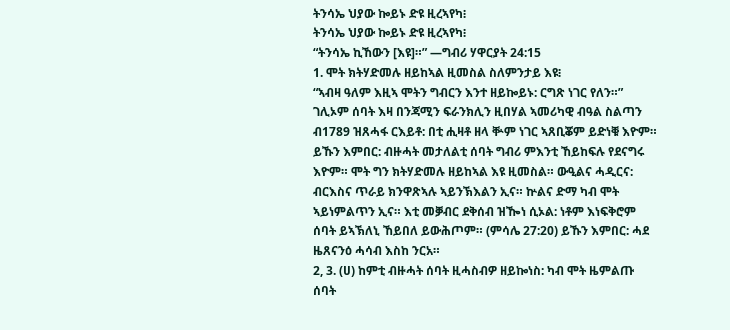ትንሳኤ ህያው ኰይኑ ድዩ ዚረኣየካ፧
ትንሳኤ ህያው ኰይኑ ድዩ ዚረኣየካ፧
“ትንሳኤ ኪኸውን [እዩ]።” —ግብሪ ሃዋርያት 24:15
1. ሞት ክትሃድመሉ ዘይከኣል ዚመስል ስለምንታይ እዩ፧
“ኣብዛ ዓለም እዚኣ ሞትን ግብርን እንተ ዘይኰይኑ: ርግጽ ነገር የለን።” ገሊኦም ሰባት እዛ በንጃሚን ፍራንክሊን ዚበሃል ኣመሪካዊ ብዓል ስልጣን ብ1789 ዝጸሓፋ ርእይቶ: በቲ ሒዛቶ ዘላ ቝም ነገር ኣጸቢቖም ይድነቑ እዮም። ይኹን እምበር: ብዙሓት መታለልቲ ሰባት ግብሪ ምእንቲ ኸይከፍሉ የደናግሩ እዮም። ሞት ግን ክትሃድመሉ ዘይከኣል እዩ ዚመስል። ውዒልና ሓዲርና: ብርእስና ጥራይ ክንዋጽኣሉ ኣይንኽእልን ኢና። ኵልና ድማ ካብ ሞት ኣይነምልጥን ኢና። እቲ መቓብር ደቅሰብ ዝዀነ ሲኦል: ነቶም እነፍቅሮም ሰባት ይኣኽለኒ ኸይበለ ይውሕጦም። (ምሳሌ 27:20) ይኹን እምበር: ሓደ ዜጸናንዕ ሓሳብ እስከ ንርአ።
2, 3. (ሀ) ከምቲ ብዙሓት ሰባት ዚሓስብዎ ዘይኰነስ: ካብ ሞት ዜምልጡ ሰባት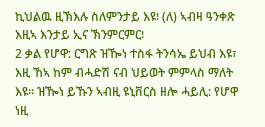ኪህልዉ ዚኽእሉ ስለምንታይ እዩ፧ (ለ) ኣብዛ ዓንቀጽ እዚኣ እንታይ ኢና ኽንምርምር፧
2 ቃል የሆዋ: ርግጽ ዝዀነ ተስፋ ትንሳኤ ይህብ እዩ፣ እዚ ኸኣ ከም ብሓድሽ ናብ ህይወት ምምላስ ማለት እዩ። ዝዀነ ይኹን ኣብዚ ዩኒቨርስ ዘሎ ሓይሊ: የሆዋ ነዚ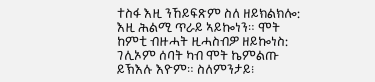ተስፋ እዚ ንኸይፍጽም ስለ ዘይክልክሎ: እዚ ሕልሚ ጥራይ ኣይኰነን። ሞት ከምቲ ብዙሓት ዚሓስብዎ ዘይኰነስ: ገሊኦም ሰባት ካብ ሞት ኬምልጡ ይኽእሉ እዮም። ስለምንታይ፧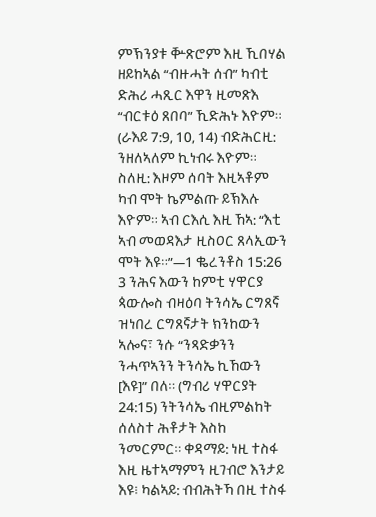ምኽንያቱ ቝጽሮም እዚ ኺበሃል ዘይከኣል “ብዙሓት ሰብ” ካብቲ ድሕሪ ሓጺር እዋን ዚመጽእ “ብርቱዕ ጸበባ” ኺድሕኑ እዮም። (ራእይ 7:9, 10, 14) ብድሕርዚ: ንዘለኣለም ኪነብሩ እዮም። ስለዚ: እዞም ሰባት እዚኣቶም ካብ ሞት ኬምልጡ ይኽእሉ እዮም። ኣብ ርእሲ እዚ ኸኣ: “እቲ ኣብ መወዳእታ ዚስዐር ጸላኢውን ሞት እዩ።”—1 ቈረንቶስ 15:26
3 ንሕና እውን ከምቲ ሃዋርያ ጳውሎስ ብዛዕባ ትንሳኤ ርግጸኛ ዝነበረ ርግጸኛታት ክንከውን ኣሎና፣ ንሱ “ንጻድቃንን ንሓጥኣንን ትንሳኤ ኪኸውን [እዩ]” በለ። (ግብሪ ሃዋርያት 24:15) ንትንሳኤ ብዚምልከት ሰለስተ ሕቶታት እስከ ንመርምር። ቀዳማይ: ነዚ ተስፋ እዚ ዜተኣማምን ዚገብሮ እንታይ እዩ፧ ካልኣይ: ብብሕትኻ በዚ ተስፋ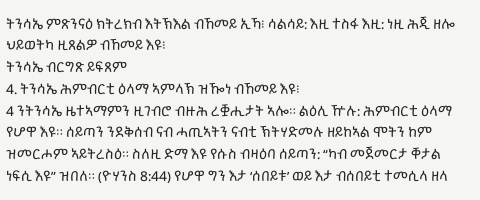ትንሳኤ ምጽንናዕ ክትረክብ እትኽእል ብኸመይ ኢኻ፧ ሳልሳይ: እዚ ተስፋ እዚ: ነዚ ሕጂ ዘሎ ህይወትካ ዚጸልዎ ብኸመይ እዩ፧
ትንሳኤ ብርግጽ ይፍጸም
4. ትንሳኤ ሕምብርቲ ዕላማ ኣምላኽ ዝዀነ ብኸመይ እዩ፧
4 ንትንሳኤ ዜተኣማምን ዚገብሮ ብዙሕ ረቛሒታት ኣሎ። ልዕሊ ዅሉ: ሕምብርቲ ዕላማ የሆዋ እዩ። ሰይጣን ንደቅሰብ ናብ ሓጢኣትን ናብቲ ኽትሃድመሉ ዘይከኣል ሞትን ከም ዝመርሖም ኣይትረስዕ። ስለዚ ድማ እዩ የሱስ ብዛዕባ ሰይጣን: “ካብ መጀመርታ ቐታል ነፍሲ እዩ” ዝበለ። (ዮሃንስ 8:44) የሆዋ ግን እታ ‘ሰበይቱ’ ወይ እታ ብሰበይቲ ተመሲላ ዘላ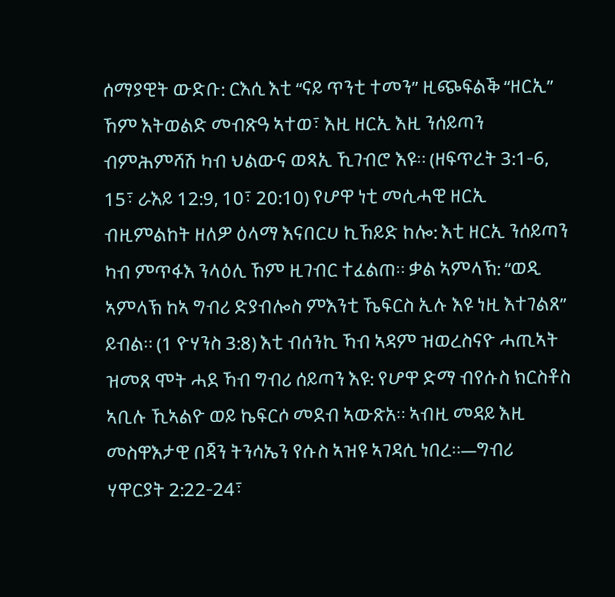ሰማያዊት ውድቡ: ርእሲ እቲ “ናይ ጥንቲ ተመን” ዚጭፍልቕ “ዘርኢ” ኸም እትወልድ መብጽዓ ኣተወ፣ እዚ ዘርኢ እዚ ንሰይጣን ብምሕምሻሽ ካብ ህልውና ወጻኢ ኺገብሮ እዩ። (ዘፍጥረት 3:1-6, 15፣ ራእይ 12:9, 10፣ 20:10) የሆዋ ነቲ መሲሓዊ ዘርኢ ብዚምልከት ዘለዎ ዕላማ እናበርሀ ኪኸይድ ከሎ: እቲ ዘርኢ ንሰይጣን ካብ ምጥፋእ ንላዕሊ ኸም ዚገብር ተፈልጠ። ቃል ኣምላኽ: “ወዲ ኣምላኽ ከኣ ግብሪ ድያብሎስ ምእንቲ ኼፍርስ ኢሉ እዩ ነዚ እተገልጸ” ይብል። (1 ዮሃንስ 3:8) እቲ ብሰንኪ ኻብ ኣዳም ዝወረስናዮ ሓጢኣት ዝመጸ ሞት ሓደ ኻብ ግብሪ ሰይጣን እዩ: የሆዋ ድማ ብየሱስ ክርስቶስ ኣቢሉ ኺኣልዮ ወይ ኬፍርሶ መደብ ኣውጽአ። ኣብዚ መዳይ እዚ መስዋእታዊ በጃን ትንሳኤን የሱስ ኣዝዩ ኣገዳሲ ነበረ።—ግብሪ ሃዋርያት 2:22-24፣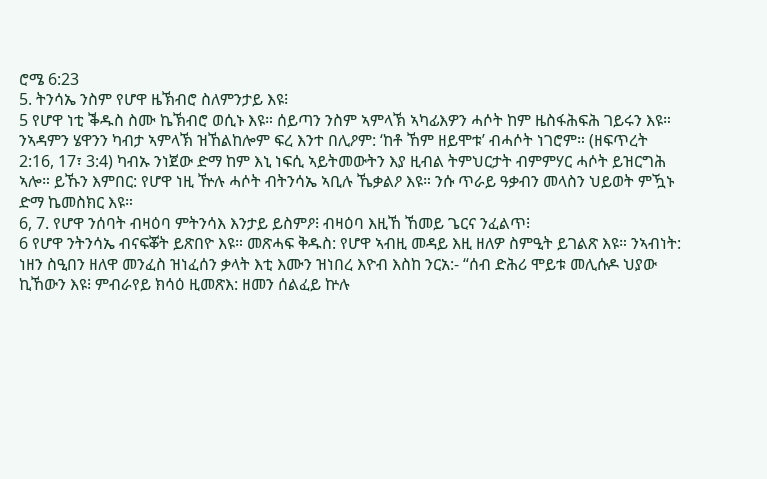ሮሜ 6:23
5. ትንሳኤ ንስም የሆዋ ዜኽብሮ ስለምንታይ እዩ፧
5 የሆዋ ነቲ ቕዱስ ስሙ ኬኽብሮ ወሲኑ እዩ። ሰይጣን ንስም ኣምላኽ ኣካፊእዎን ሓሶት ከም ዜስፋሕፍሕ ገይሩን እዩ። ንኣዳምን ሄዋንን ካብታ ኣምላኽ ዝኸልከሎም ፍረ እንተ በሊዖም: ‘ከቶ ኸም ዘይሞቱ’ ብሓሶት ነገሮም። (ዘፍጥረት 2:16, 17፣ 3:4) ካብኡ ንነጀው ድማ ከም እኒ ነፍሲ ኣይትመውትን እያ ዚብል ትምህርታት ብምምሃር ሓሶት ይዝርግሕ ኣሎ። ይኹን እምበር: የሆዋ ነዚ ዅሉ ሓሶት ብትንሳኤ ኣቢሉ ኼቃልዖ እዩ። ንሱ ጥራይ ዓቃብን መላስን ህይወት ምዃኑ ድማ ኬመስክር እዩ።
6, 7. የሆዋ ንሰባት ብዛዕባ ምትንሳእ እንታይ ይስምዖ፧ ብዛዕባ እዚኸ ኸመይ ጌርና ንፈልጥ፧
6 የሆዋ ንትንሳኤ ብናፍቖት ይጽበዮ እዩ። መጽሓፍ ቅዱስ: የሆዋ ኣብዚ መዳይ እዚ ዘለዎ ስምዒት ይገልጽ እዩ። ንኣብነት: ነዘን ስዒበን ዘለዋ መንፈስ ዝነፈሰን ቃላት እቲ እሙን ዝነበረ እዮብ እስከ ንርአ:- “ሰብ ድሕሪ ሞይቱ መሊሱዶ ህያው ኪኸውን እዩ፧ ምብራየይ ክሳዕ ዚመጽእ: ዘመን ሰልፈይ ኵሉ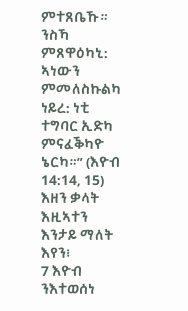ምተጸቤኹ። ንስኻ ምጸዋዕካኒ: ኣነውን ምመለስኩልካ ነይረ: ነቲ ተግባር ኢድካ ምናፈቕካዮ ኔርካ።” (እዮብ 14:14, 15) እዘን ቃላት እዚኣተን እንታይ ማለት እየን፧
7 እዮብ ንእተወሰነ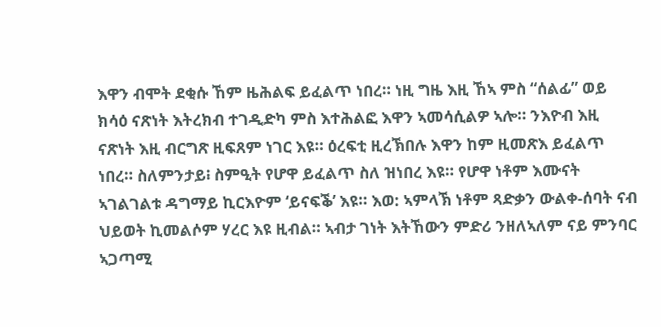እዋን ብሞት ደቂሱ ኸም ዜሕልፍ ይፈልጥ ነበረ። ነዚ ግዜ እዚ ኸኣ ምስ “ሰልፊ” ወይ ክሳዕ ናጽነት እትረክብ ተገዲድካ ምስ እተሕልፎ እዋን ኣመሳሲልዎ ኣሎ። ንእዮብ እዚ ናጽነት እዚ ብርግጽ ዚፍጸም ነገር እዩ። ዕረፍቲ ዚረኽበሉ እዋን ከም ዚመጽእ ይፈልጥ ነበረ። ስለምንታይ፧ ስምዒት የሆዋ ይፈልጥ ስለ ዝነበረ እዩ። የሆዋ ነቶም እሙናት ኣገልገልቱ ዳግማይ ኪርእዮም ‘ይናፍቕ’ እዩ። እወ: ኣምላኽ ነቶም ጻድቃን ውልቀ-ሰባት ናብ ህይወት ኪመልሶም ሃረር እዩ ዚብል። ኣብታ ገነት እትኸውን ምድሪ ንዘለኣለም ናይ ምንባር ኣጋጣሚ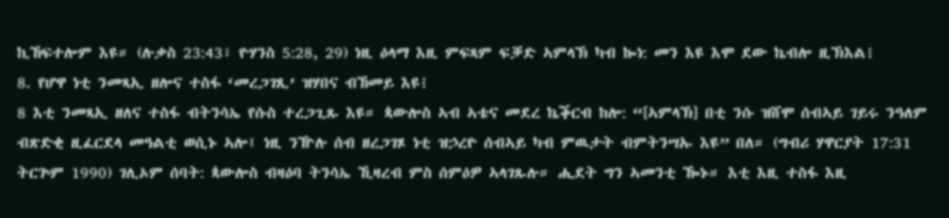ኪኸፍተሎም እዩ። (ሉቃስ 23:43፣ ዮሃንስ 5:28, 29) ነዚ ዕላማ እዚ ምፍጻም ፍቓድ ኣምላኽ ካብ ኰነ: መን እዩ እሞ ደው ኬብሎ ዚኽእል፧
8. የሆዋ ነቲ ንመጻኢ ዘሎና ተስፋ ‘መረጋገጺ’ ዝሃበና ብኸመይ እዩ፧
8 እቲ ንመጻኢ ዘለና ተስፋ ብትንሳኤ የሱስ ተረጋጊጹ እዩ። ጳውሎስ ኣብ ኣቴና መደረ ኬቕርብ ከሎ: “[ኣምላኽ] በቲ ንሱ ዝሸሞ ሰብኣይ ገይሩ ንዓለም ብጽድቂ ዚፈርደላ መዓልቲ ወሲኑ ኣሎ፤ ነዚ ንዅሉ ሰብ ዘረጋገጾ ነቲ ዝኃረዮ ሰብኣይ ካብ ምዉታት ብምትንሣኡ እዩ” በለ። (ግብሪ ሃዋርያት 17:31 ትርጕም 1990) ገሊኦም ሰባት: ጳውሎስ ብዛዕባ ትንሳኤ ኺዛረብ ምስ ሰምዕዎ ኣላገጹሉ። ሒደት ግን ኣመንቲ ዀኑ። እቲ እዚ ተስፋ እዚ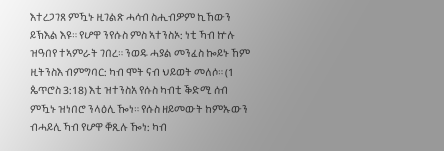እተረጋገጸ ምዃኑ ዚገልጽ ሓሳብ ስሒብዎም ኪኸውን ይኽእል እዩ። የሆዋ ንየሱስ ምስ ኣተንስኦ: ነቲ ኻብ ኵሉ ዝዓበየ ተኣምራት ገበረ። ንወዱ ሓያል መንፈስ ኰይኑ ኸም ዚትንስእ ብምግባር: ካብ ሞት ናብ ህይወት መለሶ። (1 ጴጥሮስ 3:18) እቲ ዝተንስአ የሱስ ካብቲ ቕድሚ ሰብ ምዃኑ ዝነበሮ ንላዕሊ ዀነ። የሱስ ዘይመውት ከምኡውን ብሓይሊ ኻብ የሆዋ ቐጺሉ ዀነ: ካብ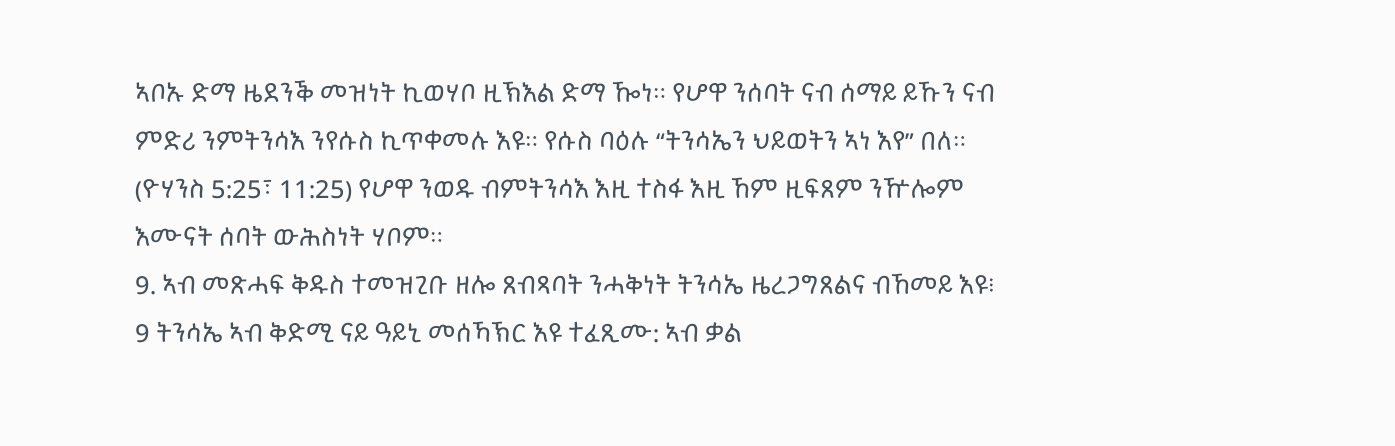ኣቦኡ ድማ ዜደንቕ መዝነት ኪወሃቦ ዚኽእል ድማ ዀነ። የሆዋ ንሰባት ናብ ሰማይ ይኹን ናብ ምድሪ ንምትንሳእ ንየሱስ ኪጥቀመሉ እዩ። የሱስ ባዕሉ “ትንሳኤን ህይወትን ኣነ እየ” በለ። (ዮሃንስ 5:25፣ 11:25) የሆዋ ንወዱ ብምትንሳእ እዚ ተስፋ እዚ ኸም ዚፍጸም ንዅሎም እሙናት ሰባት ውሕስነት ሃቦም።
9. ኣብ መጽሓፍ ቅዱስ ተመዝጊቡ ዘሎ ጸብጻባት ንሓቅነት ትንሳኤ ዜረጋግጸልና ብኸመይ እዩ፧
9 ትንሳኤ ኣብ ቅድሚ ናይ ዓይኒ መሰኻኽር እዩ ተፈጺሙ: ኣብ ቃል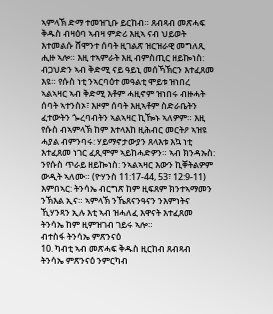ኣምላኽ ድማ ተመዝጊቡ ይርከብ። ጸብጻብ መጽሓፍ ቅዱስ ብዛዕባ ኣብዛ ምድሪ እዚኣ ናብ ህይወት እተመልሱ ሸሞንተ ሰባት ዚገልጽ ዝርዝራዊ መግለጺ ሒዙ ኣሎ። እዚ ተኣምራት እዚ ብምስጢር ዘይኰነስ: ብጋህድን ኣብ ቅድሚ ናይ ዓይኒ መሰኻኽርን እተፈጸመ እዩ። የሱስ ነቲ ንኣርባዕተ መዓልቲ ሞይቱ ዝነበረ ኣልኣዛር ኣብ ቅድሚ እቶም ሓዚኖም ዝነበሩ ብዙሓት ሰባት ኣተንስኦ፣ እዞም ሰባት እዚኣቶም ስድራቤትን ፈተውትን ጐረባብትን ኣልኣዛር ኪዀኑ ኣለዎም። እዚ የሱስ ብኣምላኽ ከም እተላእከ ዚሕብር መርትዖ ኣዝዩ ሓያል ብምንባሩ: ሃይማኖታውያን ጸላእቱ እኳ ነቲ እተፈጸመ ነገር ፈጺሞም ኣይከሓድዎን። ኣብ ክንዳኡስ: ንየሱስ ጥራይ ዘይኰነስ: ንኣልኣዛር እውን ኪቐትልዎም ውዲት ኣለሙ። (ዮሃንስ 11:17-44, 53፣ 12:9-11) እምበኣር: ትንሳኤ ብርግጽ ከም ዚፍጸም ክንተኣማመን ንኽእል ኢና። ኣምላኽ ንኼጸናንዓናን ንእምነትና ኺሃንጻን ኢሉ እቲ ኣብ ዝሓለፈ እዋናት እተፈጸመ ትንሳኤ ከም ዚምዝገብ ገይሩ ኣሎ።
ብተስፋ ትንሳኤ ምጽንናዕ
10. ካብቲ ኣብ መጽሓፍ ቅዱስ ዚርከብ ጸብጻብ ትንሳኤ ምጽንናዕ ንምርካብ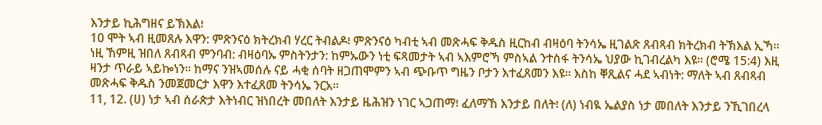እንታይ ኪሕግዘና ይኽእል፧
10 ሞት ኣብ ዚመጸሉ እዋን: ምጽንናዕ ክትረክብ ሃረር ትብልዶ፧ ምጽንናዕ ካብቲ ኣብ መጽሓፍ ቅዱስ ዚርከብ ብዛዕባ ትንሳኤ ዚገልጽ ጸብጻብ ክትረክብ ትኽእል ኢኻ። ነዚ ኸምዚ ዝበለ ጸብጻብ ምንባብ: ብዛዕባኡ ምስትንታን: ከምኡውን ነቲ ፍጻመታት ኣብ ኣእምሮኻ ምስኣል ንተስፋ ትንሳኤ ህያው ኪገብረልካ እዩ። (ሮሜ 15:4) እዚ ዛንታ ጥራይ ኣይኰነን። ከማና ንዝኣመሰሉ ናይ ሓቂ ሰባት ዘጋጠሞምን ኣብ ጭቡጥ ግዜን ቦታን እተፈጸመን እዩ። እስከ ቐጺልና ሓደ ኣብነት: ማለት ኣብ ጸብጻብ መጽሓፍ ቅዱስ ንመጀመርታ እዋን እተፈጸመ ትንሳኤ ንርአ።
11, 12. (ሀ) ነታ ኣብ ሰራጵታ እትነብር ዝነበረት መበለት እንታይ ዜሕዝን ነገር ኣጋጠማ፧ ፈለማኸ እንታይ በለት፧ (ለ) ነብዪ ኤልያስ ነታ መበለት እንታይ ንኺገበረላ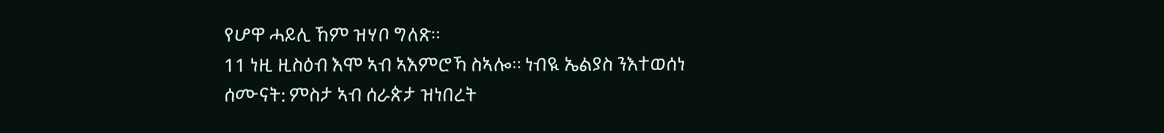የሆዋ ሓይሊ ኸም ዝሃቦ ግለጽ።
11 ነዚ ዚስዕብ እሞ ኣብ ኣእምሮኻ ስኣሎ። ነብዪ ኤልያስ ንእተወሰነ ሰሙናት: ምስታ ኣብ ሰራጵታ ዝነበረት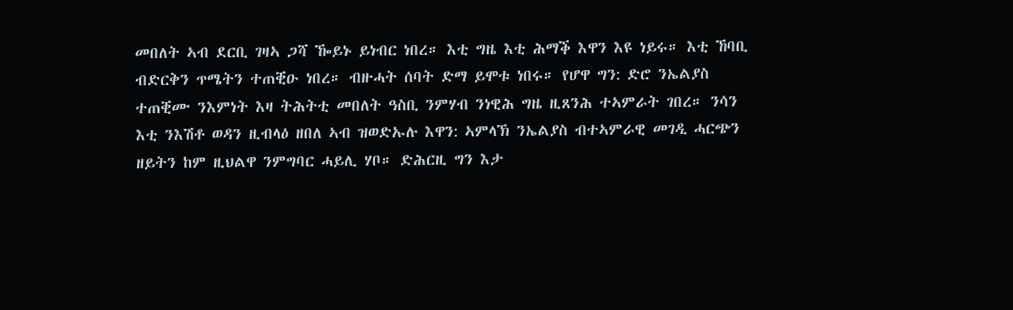መበለት ኣብ ደርቢ ገዛኣ ጋሻ ዀይኑ ይነብር ነበረ። እቲ ግዜ እቲ ሕማቕ እዋን እዩ ነይሩ። እቲ ኸባቢ ብድርቅን ጥሜትን ተጠቒዑ ነበረ። ብዙሓት ሰባት ድማ ይሞቱ ነበሩ። የሆዋ ግን: ድሮ ንኤልያስ ተጠቒሙ ንእምነት እዛ ትሕትቲ መበለት ዓስቢ ንምሃብ ንነዊሕ ግዜ ዚጸንሕ ተኣምራት ገበረ። ንሳን እቲ ንእሽቶ ወዳን ዚብላዕ ዘበለ ኣብ ዝወድኡሉ እዋን: ኣምላኽ ንኤልያስ ብተኣምራዊ መገዲ ሓርጭን ዘይትን ከም ዚህልዋ ንምግባር ሓይሊ ሃቦ። ድሕርዚ ግን እታ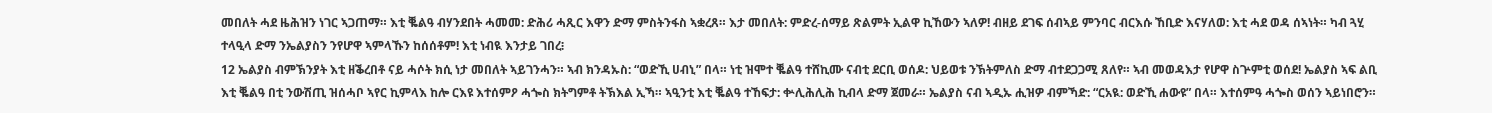መበለት ሓደ ዜሕዝን ነገር ኣጋጠማ። እቲ ቘልዓ ብሃንደበት ሓመመ: ድሕሪ ሓጺር እዋን ድማ ምስትንፋስ ኣቋረጸ። እታ መበለት: ምድረ-ሰማይ ጽልምት ኢልዋ ኪኸውን ኣለዎ! ብዘይ ደገፍ ሰብኣይ ምንባር ብርእሱ ኸቢድ እናሃለወ: እቲ ሓደ ወዳ ሰኣነት። ካብ ጓሂ ተላዒላ ድማ ንኤልያስን ንየሆዋ ኣምላኹን ከሰሰቶም! እቲ ነብዪ እንታይ ገበረ፧
12 ኤልያስ ብምኽንያት እቲ ዘቕረበቶ ናይ ሓሶት ክሲ ነታ መበለት ኣይገንሓን። ኣብ ክንዳኡስ: “ወድኺ ሀብኒ” በላ። ነቲ ዝሞተ ቘልዓ ተሸኪሙ ናብቲ ደርቢ ወሰዶ: ህይወቱ ንኽትምለስ ድማ ብተደጋጋሚ ጸለየ። ኣብ መወዳእታ የሆዋ ስጕምቲ ወሰደ! ኤልያስ ኣፍ ልቢ እቲ ቘልዓ በቲ ንውሽጢ ዝሰሓቦ ኣየር ኪምላእ ከሎ ርእዩ እተሰምዖ ሓጐስ ክትግምቶ ትኽእል ኢኻ። ኣዒንቲ እቲ ቘልዓ ተኸፍታ: ቍሊሕሊሕ ኪብላ ድማ ጀመራ። ኤልያስ ናብ ኣዲኡ ሒዝዎ ብምኻድ: “ርአዪ: ወድኺ ሐውዩ” በላ። እተሰምዓ ሓጐስ ወሰን ኣይነበሮን።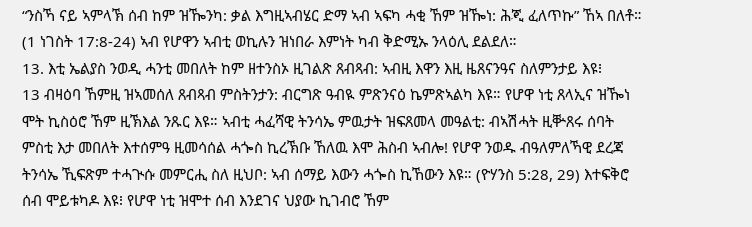“ንስኻ ናይ ኣምላኽ ሰብ ከም ዝዀንካ: ቃል እግዚኣብሄር ድማ ኣብ ኣፍካ ሓቂ ኸም ዝዀነ: ሕጂ ፈለጥኩ” ኸኣ በለቶ። (1 ነገስት 17:8-24) ኣብ የሆዋን ኣብቲ ወኪሉን ዝነበራ እምነት ካብ ቅድሚኡ ንላዕሊ ደልደለ።
13. እቲ ኤልያስ ንወዲ ሓንቲ መበለት ከም ዘተንስኦ ዚገልጽ ጸብጻብ: ኣብዚ እዋን እዚ ዜጸናንዓና ስለምንታይ እዩ፧
13 ብዛዕባ ኸምዚ ዝኣመሰለ ጸብጻብ ምስትንታን: ብርግጽ ዓብዪ ምጽንናዕ ኬምጽኣልካ እዩ። የሆዋ ነቲ ጸላኢና ዝዀነ ሞት ኪስዕሮ ኸም ዚኽእል ንጹር እዩ። ኣብቲ ሓፈሻዊ ትንሳኤ ምዉታት ዝፍጸመላ መዓልቲ: ብኣሽሓት ዚቝጸሩ ሰባት ምስቲ እታ መበለት እተሰምዓ ዚመሳሰል ሓጐስ ኪረኽቡ ኸለዉ እሞ ሕስብ ኣብሎ! የሆዋ ንወዱ ብዓለምለኻዊ ደረጃ ትንሳኤ ኺፍጽም ተሓጒሱ መምርሒ ስለ ዚህቦ: ኣብ ሰማይ እውን ሓጐስ ኪኸውን እዩ። (ዮሃንስ 5:28, 29) እተፍቅሮ ሰብ ሞይቱካዶ እዩ፧ የሆዋ ነቲ ዝሞተ ሰብ እንደገና ህያው ኪገብሮ ኸም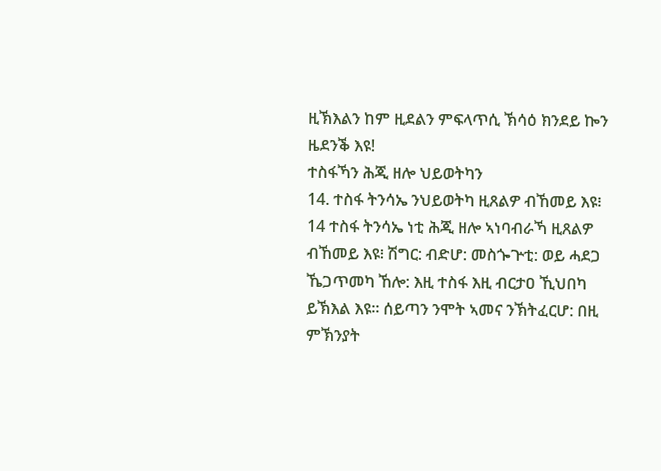ዚኽእልን ከም ዚደልን ምፍላጥሲ ኽሳዕ ክንደይ ኰን ዜደንቕ እዩ!
ተስፋኻን ሕጂ ዘሎ ህይወትካን
14. ተስፋ ትንሳኤ ንህይወትካ ዚጸልዎ ብኸመይ እዩ፧
14 ተስፋ ትንሳኤ ነቲ ሕጂ ዘሎ ኣነባብራኻ ዚጸልዎ ብኸመይ እዩ፧ ሽግር: ብድሆ: መስጐጕቲ: ወይ ሓደጋ ኼጋጥመካ ኸሎ: እዚ ተስፋ እዚ ብርታዐ ኺህበካ ይኽእል እዩ። ሰይጣን ንሞት ኣመና ንኽትፈርሆ: በዚ ምኽንያት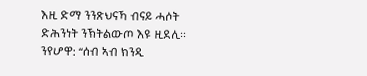እዚ ድማ ንንጽህናኻ ብናይ ሓሶት ድሕንነት ንኽትልውጦ እዩ ዚደሊ። ንየሆዋ: “ሰብ ኣብ ክንዲ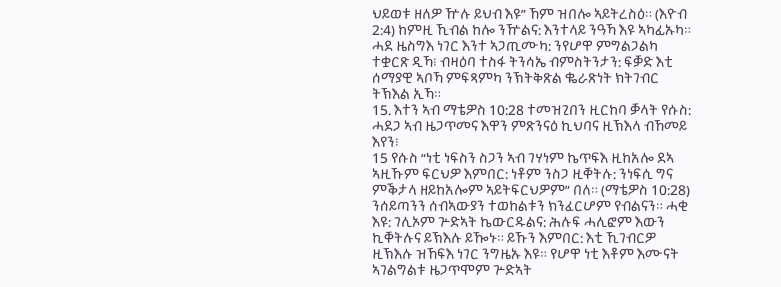ህይወቱ ዘለዎ ዅሉ ይህብ እዩ” ኸም ዝበሎ ኣይትረስዕ። (እዮብ 2:4) ከምዚ ኺብል ከሎ ንዅልና: እንተላይ ንዓኻ እዩ ኣካፊኡካ። ሓደ ዜስግእ ነገር እንተ ኣጋጢሙካ: ንየሆዋ ምግልጋልካ ተቋርጽ ዲኻ፧ ብዛዕባ ተስፋ ትንሳኤ ብምስትንታን: ፍቓድ እቲ ሰማያዊ ኣቦኻ ምፍጻምካ ንኽትቅጽል ቈራጽነት ክትገብር ትኽእል ኢኻ።
15. እተን ኣብ ማቴዎስ 10:28 ተመዝጊበን ዚርከባ ቓላት የሱስ: ሓደጋ ኣብ ዜጋጥመና እዋን ምጽንናዕ ኪህባና ዚኽእላ ብኸመይ እየን፧
15 የሱስ “ነቲ ነፍስን ስጋን ኣብ ገሃነም ኬጥፍእ ዚከአሎ ደኣ ኣዚኹም ፍርህዎ እምበር: ነቶም ንስጋ ዚቐትሉ: ንነፍሲ ግና ምቕታላ ዘይከአሎም ኣይትፍርህዎም” በለ። (ማቴዎስ 10:28) ንሰይጣንን ሰብኣውያን ተወከልቱን ክንፈርሆም የብልናን። ሓቂ እዩ: ገሊኦም ጕድኣት ኬውርዱልና: ሕሉፍ ሓሊፎም እውን ኪቐትሉና ይኽእሉ ይዀኑ። ይኹን እምበር: እቲ ኺገብርዎ ዚኽእሉ ዝኸፍእ ነገር ንግዜኡ እዩ። የሆዋ ነቲ እቶም እሙናት ኣገልግልቱ ዜጋጥሞም ጕድኣት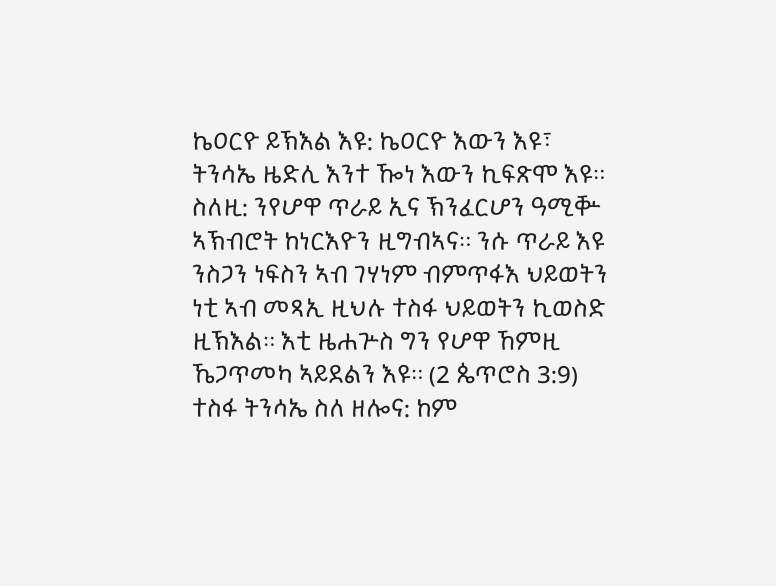ኬዐርዮ ይኽእል እዩ: ኬዐርዮ እውን እዩ፣ ትንሳኤ ዜድሊ እንተ ዀነ እውን ኪፍጽሞ እዩ። ስለዚ: ንየሆዋ ጥራይ ኢና ኽንፈርሆን ዓሚቝ ኣኽብሮት ከነርእዮን ዚግብኣና። ንሱ ጥራይ እዩ ንስጋን ነፍስን ኣብ ገሃነም ብምጥፋእ ህይወትን ነቲ ኣብ መጻኢ ዚህሉ ተስፋ ህይወትን ኪወስድ ዚኽእል። እቲ ዜሐጕስ ግን የሆዋ ኸምዚ ኼጋጥመካ ኣይደልን እዩ። (2 ጴጥሮስ 3:9) ተስፋ ትንሳኤ ስለ ዘሎና: ከም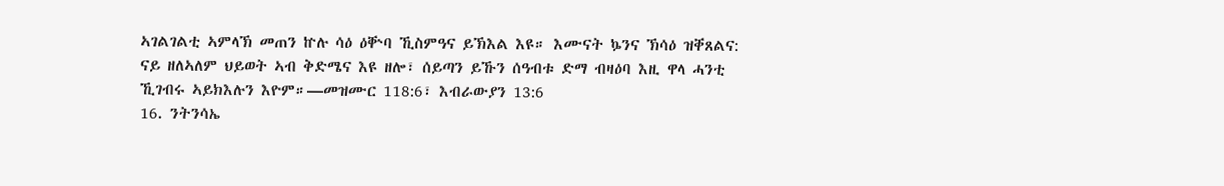ኣገልገልቲ ኣምላኽ መጠን ኵሉ ሳዕ ዕቝባ ኺስምዓና ይኽእል እዩ። እሙናት ኴንና ኽሳዕ ዝቐጸልና: ናይ ዘለኣለም ህይወት ኣብ ቅድሜና እዩ ዘሎ፣ ሰይጣን ይኹን ሰዓብቱ ድማ ብዛዕባ እዚ ዋላ ሓንቲ ኺገብሩ ኣይክእሉን እዮም።—መዝሙር 118:6፣ እብራውያን 13:6
16. ንትንሳኤ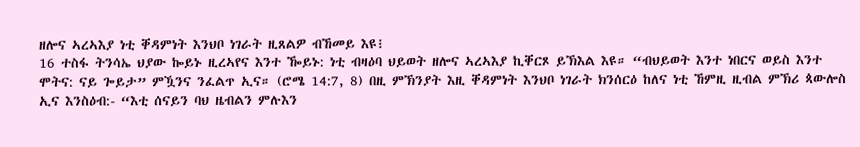ዘሎና ኣረኣእያ ነቲ ቐዳምነት እንህቦ ነገራት ዚጸልዎ ብኸመይ እዩ፧
16 ተስፋ ትንሳኤ ህያው ኰይኑ ዚረኣየና እንተ ዀይኑ: ነቲ ብዛዕባ ህይወት ዘሎና ኣረኣእያ ኪቐርጾ ይኽእል እዩ። “ብህይወት እንተ ነበርና ወይስ እንተ ሞትና: ናይ ጐይታ” ምዃንና ንፈልጥ ኢና። (ሮሜ 14:7, 8) በዚ ምኽንያት እዚ ቐዳምነት እንህቦ ነገራት ክንሰርዕ ከለና ነቲ ኸምዚ ዚብል ምኽሪ ጳውሎስ ኢና እንስዕብ:- “እቲ ሰናይን ባህ ዜብልን ምሉእን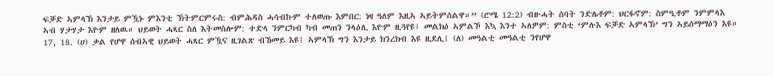ፍቓድ ኣምላኽ እንታይ ምዃኑ ምእንቲ ኽትምርምሩስ: ብምሕዳስ ሓሳብኩም ተለወጡ እምበር: ነዛ ዓለም እዚኣ ኣይትምሰልዋ።” (ሮሜ 12:2) ብዙሓት ሰባት ንድሌቶም: ህርፋኖም: ስምዒቶም ንምምላእ ኣብ ሃታሃታ እዮም ዘለዉ። ህይወት ሓጻር ስለ እትመስሎም: ተድላ ንምርካብ ካብ መጠን ንላዕሊ እዮም ዚጓየዩ፣ መልክዕ ኣምልኾ እኳ እንተ ኣለዎም: ምስቲ ‘ምሉእ ፍቓድ ኣምላኽ’ ግን ኣይሰማማዕን እዩ።
17, 18. (ሀ) ቃል የሆዋ ሰብኣዊ ህይወት ሓጻር ምዃና ዚገልጽ ብኸመይ እዩ፧ ኣምላኽ ግን እንታይ ክንረክብ እዩ ዚደሊ፧ (ለ) መዓልቲ መዓልቲ ንየሆዋ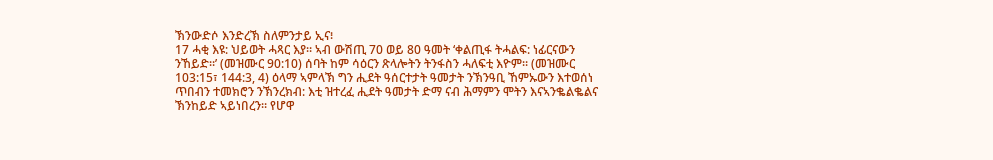ኽንውድሶ እንድረኽ ስለምንታይ ኢና፧
17 ሓቂ እዩ: ህይወት ሓጻር እያ። ኣብ ውሽጢ 70 ወይ 80 ዓመት ‘ቀልጢፋ ትሓልፍ: ነፊርናውን ንኸይድ።’ (መዝሙር 90:10) ሰባት ከም ሳዕርን ጽላሎትን ትንፋስን ሓለፍቲ እዮም። (መዝሙር 103:15፣ 144:3, 4) ዕላማ ኣምላኽ ግን ሒደት ዓሰርተታት ዓመታት ንኽንዓቢ ኸምኡውን እተወሰነ ጥበብን ተመክሮን ንኽንረክብ: እቲ ዝተረፈ ሒደት ዓመታት ድማ ናብ ሕማምን ሞትን እናኣንቈልቈልና ኽንከይድ ኣይነበረን። የሆዋ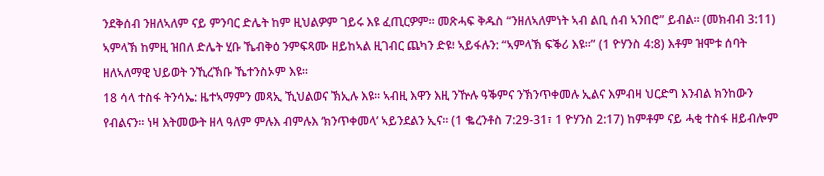ንደቅሰብ ንዘለኣለም ናይ ምንባር ድሌት ከም ዚህልዎም ገይሩ እዩ ፈጢርዎም። መጽሓፍ ቅዱስ “ንዘለኣለምነት ኣብ ልቢ ሰብ ኣንበሮ” ይብል። (መክብብ 3:11) ኣምላኽ ከምዚ ዝበለ ድሌት ሂቡ ኼብቅዕ ንምፍጻሙ ዘይከኣል ዚገብር ጨካን ድዩ፧ ኣይፋሉን: “ኣምላኽ ፍቕሪ እዩ።” (1 ዮሃንስ 4:8) እቶም ዝሞቱ ሰባት ዘለኣለማዊ ህይወት ንኺረኽቡ ኼተንስኦም እዩ።
18 ሳላ ተስፋ ትንሳኤ: ዜተኣማምን መጻኢ ኺህልወና ኽኢሉ እዩ። ኣብዚ እዋን እዚ ንዅሉ ዓቕምና ንኽንጥቀመሉ ኢልና እምብዛ ህርድግ እንብል ክንከውን የብልናን። ነዛ እትመውት ዘላ ዓለም ምሉእ ብምሉእ ‘ክንጥቀመላ’ ኣይንደልን ኢና። (1 ቈረንቶስ 7:29-31፣ 1 ዮሃንስ 2:17) ከምቶም ናይ ሓቂ ተስፋ ዘይብሎም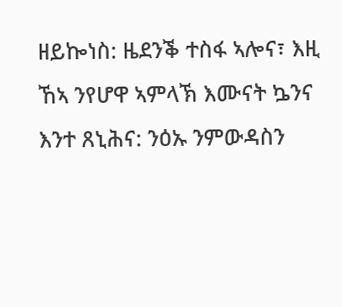ዘይኰነስ: ዜደንቕ ተስፋ ኣሎና፣ እዚ ኸኣ ንየሆዋ ኣምላኽ እሙናት ኴንና እንተ ጸኒሕና: ንዕኡ ንምውዳስን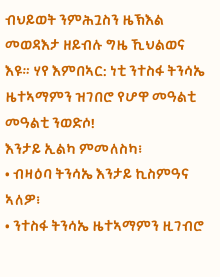ብህይወት ንምሕጓስን ዜኽእል መወዳእታ ዘይብሉ ግዜ ኺህልወና እዩ። ሃየ እምበኣር: ነቲ ንተስፋ ትንሳኤ ዜተኣማምን ዝገበሮ የሆዋ መዓልቲ መዓልቲ ንወድሶ!
እንታይ ኢልካ ምመለስካ፧
• ብዛዕባ ትንሳኤ እንታይ ኪስምዓና ኣለዎ፧
• ንተስፋ ትንሳኤ ዜተኣማምን ዚገብሮ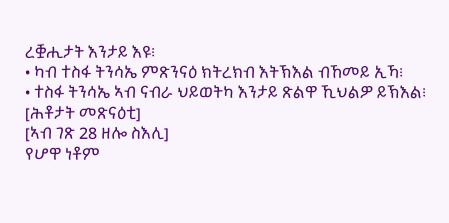ረቛሒታት እንታይ እዩ፧
• ካብ ተስፋ ትንሳኤ ምጽንናዕ ክትረክብ እትኽእል ብኸመይ ኢኻ፧
• ተስፋ ትንሳኤ ኣብ ናብራ ህይወትካ እንታይ ጽልዋ ኺህልዎ ይኽእል፧
[ሕቶታት መጽናዕቲ]
[ኣብ ገጽ 28 ዘሎ ስእሊ]
የሆዋ ነቶም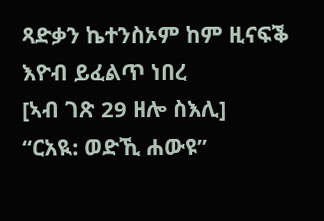ጻድቃን ኬተንስኦም ከም ዚናፍቕ እዮብ ይፈልጥ ነበረ
[ኣብ ገጽ 29 ዘሎ ስእሊ]
“ርአዪ: ወድኺ ሐውዩ”